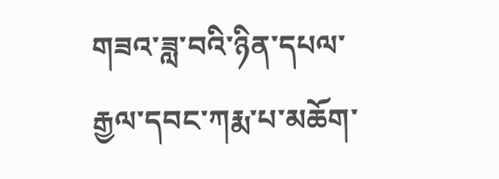གཟའ་ཟླ་བའི་ཉིན་དཔལ་རྒྱལ་དབང་ཀརྨ་པ་མཆོག་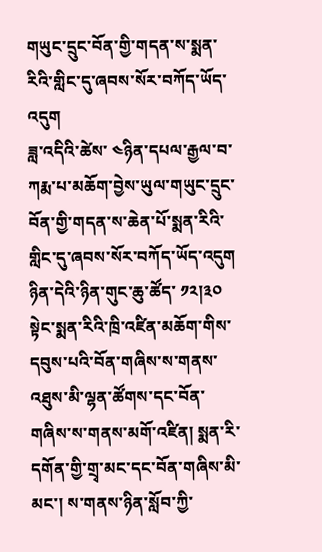གཡུང་དྲུང་བོན་གྱི་གདན་ས་སྨན་རིའི་གླིང་དུ་ཞབས་སོར་བཀོད་ཡོད་འདུག
ཟླ་འདིའི་ཚེས་ ༤ཉིན་དཔལ་རྒྱལ་བ་ཀརྨ་པ་མཆོག་བྱེས་ཡུལ་གཡུང་དྲུང་བོན་གྱི་གདན་ས་ཆེན་པོ་སྨན་རིའི་གླིང་དུ་ཞབས་སོར་བཀོད་ཡོད་འདུག ཉིན་དེའི་ཉིན་གུང་ཆུ་ཚོད་ ༡༢།༣༠ སྟེང་སྨན་རིའི་ཁྲི་འཛིན་མཆོག་གིས་དབུས་པའི་བོན་གཞིས་ས་གནས་འཐུས་མི་ལྷན་ཚོགས་དང་བོན་གཞིས་ས་གནས་མགོ་འཛིན། སྨན་རི་དགོན་གྱི་གྲྭ་མང་དང་བོན་གཞིས་མི་མང་། ས་གནས་ཉིན་སློབ་ཀྱི་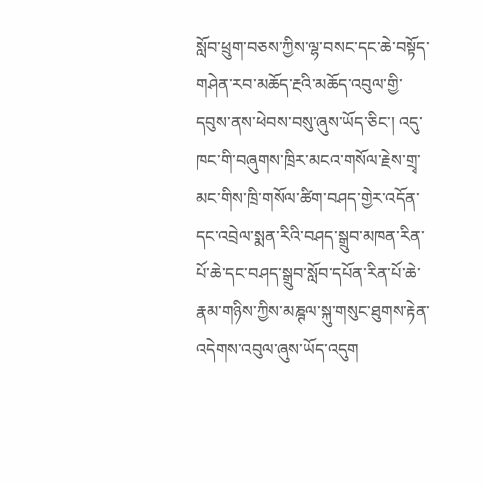སློབ་ཕྲུག་བཅས་ཀྱིས་ལྷ་བསང་དང་ཆེ་བསྟོད་གཤེན་རབ་མཆོད་རྔའི་མཆོད་འབུལ་གྱི་དབུས་ནས་ཕེབས་བསུ་ཞུས་ཡོད་ཅིང་། འདུ་ཁང་གི་བཞུགས་ཁྲིར་མངའ་གསོལ་རྗེས་གྲྭ་མང་གིས་ཁྲི་གསོལ་ཚིག་བཤད་གྱེར་འདོན་དང་འབྲེལ་སྨན་རིའི་བཤད་སྒྲུབ་མཁན་རིན་པོ་ཆེ་དང་བཤད་སྒྲུབ་སློབ་དཔོན་རིན་པོ་ཆེ་རྣམ་གཉིས་ཀྱིས་མཎྚལ་སྐུ་གསུང་ཐུགས་རྟེན་འདེགས་འབུལ་ཞུས་ཡོད་འདུག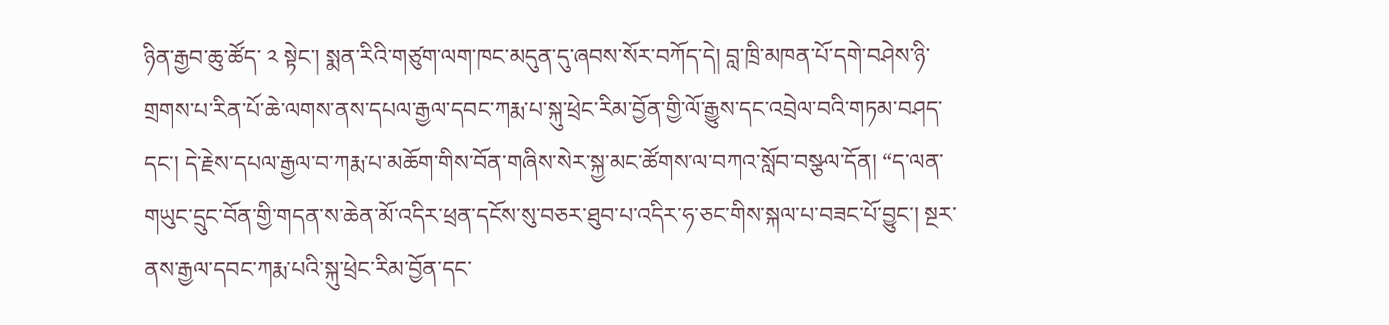ཉིན་རྒྱབ་ཆུ་ཚོད་ ༢ སྟེང་། སྨན་རིའི་གཙུག་ལག་ཁང་མདུན་དུ་ཞབས་སོར་བཀོད་དེ། བླ་ཁྲི་མཁན་པོ་དགེ་བཤེས་ཉི་གྲགས་པ་རིན་པོ་ཆེ་ལགས་ནས་དཔལ་རྒྱལ་དབང་ཀརྨ་པ་སྐུ་ཕྲེང་རིམ་བྱོན་གྱི་ལོ་རྒྱུས་དང་འབྲེལ་བའི་གཏམ་བཤད་དང་། དེ་རྗེས་དཔལ་རྒྱལ་བ་ཀརྨ་པ་མཆོག་གིས་བོན་གཞིས་སེར་སྐྱ་མང་ཚོགས་ལ་བཀའ་སློབ་བསྩལ་དོན། “ད་ལན་གཡུང་དྲུང་བོན་གྱི་གདན་ས་ཆེན་མོ་འདིར་ཕྲན་དངོས་སུ་བཅར་ཐུབ་པ་འདིར་ཧ་ཅང་གིས་སྐལ་པ་བཟང་པོ་བྱུང་། སྔར་ནས་རྒྱལ་དབང་ཀརྨ་པའི་སྐུ་ཕྲེང་རིམ་བྱོན་དང་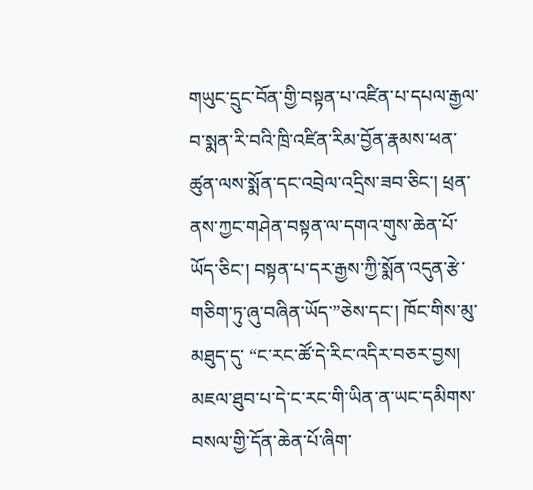གཡུང་དྲུང་བོན་གྱི་བསྟན་པ་འཛིན་པ་དཔལ་རྒྱལ་བ་སྨན་རི་བའི་ཁྲི་འཛིན་རིམ་བྱོན་རྣམས་ཕན་ཚུན་ལས་སྨོན་དང་འབྲེལ་འདྲིས་ཟབ་ཅིང་། ཕྲན་ནས་ཀྱང་གཤེན་བསྟན་ལ་དགའ་གུས་ཆེན་པོ་ཡོད་ཅིང་། བསྟན་པ་དར་རྒྱས་ཀྱི་སྨོན་འདུན་རྩེ་གཅིག་ཏུ་ཞུ་བཞིན་ཡོད་”ཅེས་དང་། ཁོང་གིས་མུ་མཐུད་དུ་ “ང་རང་ཚོ་དེ་རིང་འདིར་བཅར་བྱས། མཇལ་ཐུབ་པ་དེ་ང་རང་གི་ཡིན་ན་ཡང་དམིགས་བསལ་གྱི་དོན་ཆེན་པོ་ཞིག་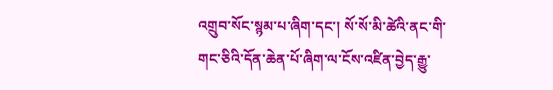འགྲུབ་སོང་སྙམ་པ་ཞིག་དང་། སོ་སོ་མི་ཚེའི་ནང་གི་གང་ཅིའི་དོན་ཆེན་པོ་ཞིག་ལ་ངོས་འཛིན་བྱེད་རྒྱུ་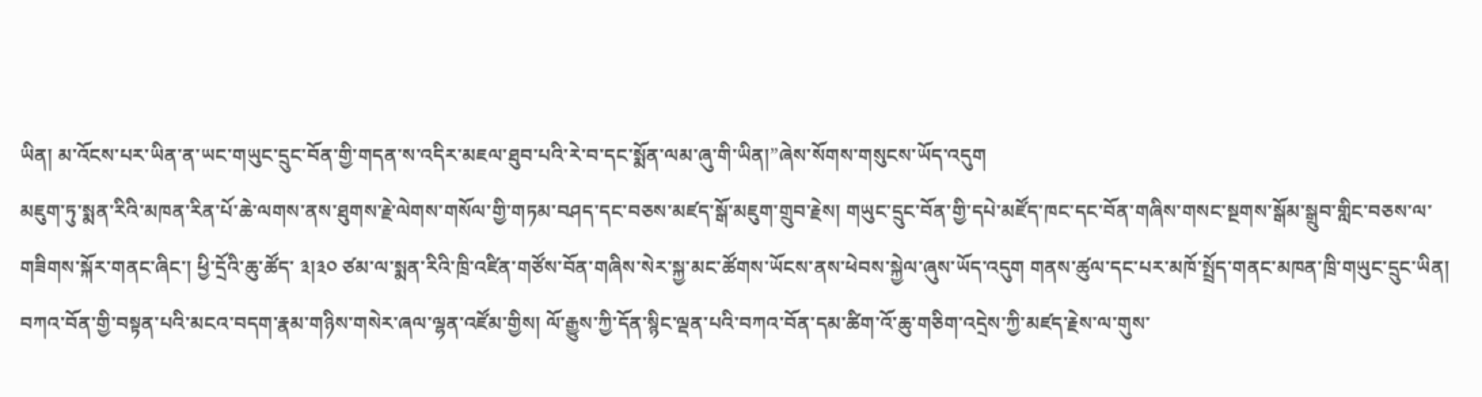ཡིན། མ་འོངས་པར་ཡིན་ན་ཡང་གཡུང་དྲུང་བོན་གྱི་གདན་ས་འདིར་མཇལ་ཐུབ་པའི་རེ་བ་དང་སྨོན་ལམ་ཞུ་གི་ཡིན།”ཞེས་སོགས་གསུངས་ཡོད་འདུག
མཇུག་ཏུ་སྨན་རིའི་མཁན་རིན་པོ་ཆེ་ལགས་ནས་ཐུགས་རྗེ་ལེགས་གསོལ་གྱི་གཏམ་བཤད་དང་བཅས་མཛད་སྒོ་མཇུག་གྲུབ་རྗེས། གཡུང་དྲུང་བོན་གྱི་དཔེ་མཛོད་ཁང་དང་བོན་གཞིས་གསང་སྔགས་སྒོམ་སྒྲུབ་གླིང་བཅས་ལ་གཟིགས་སྐོར་གནང་ཞིང་། ཕྱི་དྲོའི་ཆུ་ཚོད་ ༣།༣༠ ཙམ་ལ་སྨན་རིའི་ཁྲི་འཛིན་གཙོས་བོན་གཞིས་སེར་སྐྱ་མང་ཚོགས་ཡོངས་ནས་ཕེབས་སྐྱེལ་ཞུས་ཡོད་འདུག གནས་ཚུལ་དང་པར་མཁོ་སྤྲོད་གནང་མཁན་ཁྲི་གཡུང་དྲུང་ཡིན།
བཀའ་བོན་གྱི་བསྟན་པའི་མངའ་བདག་རྣམ་གཉིས་གསེར་ཞལ་ལྷན་འཛོམ་གྱིས། ལོ་རྒྱུས་ཀྱི་དོན་སྙིང་ལྡན་པའི་བཀའ་བོན་དམ་ཚིག་འོ་ཆུ་གཅིག་འདྲེས་ཀྱི་མཛད་རྗེས་ལ་གུས་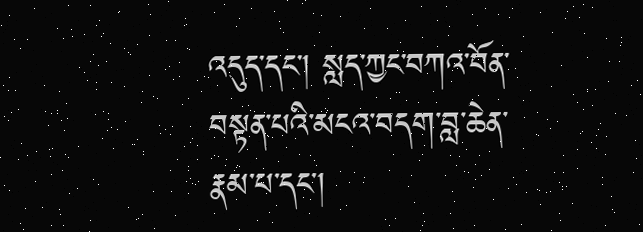འདུད་དང་། སླད་ཀྱང་བཀའ་བོན་བསྟན་པའི་མངའ་བདག་བླ་ཆེན་རྣམ་པ་དང་།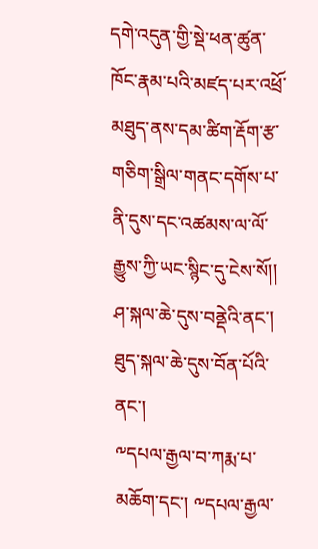དགེ་འདུན་གྱི་སྡེ་ཕན་ཚུན་ཁོང་རྣམ་པའི་མཛད་པར་འཕྲོ་མཐུད་ནས་དམ་ཚིག་རྡོག་རྩ་གཅིག་སྒྲིལ་གནང་དགོས་པ་ནི་དུས་དང་འཚམས་ལ་ལོ་རྒྱུས་ཀྱི་ཡང་སྙིང་དུ་ངེས་སོ།།
ཤ་སྐལ་ཆེ་དུས་བནྡེའི་ནང་། ཐུད་སྐལ་ཆེ་དུས་བོན་པོའི་ནང་།
༸དཔལ་རྒྱལ་བ་ཀརྨ་པ་མཆོག་དང་། ༸དཔལ་རྒྱལ་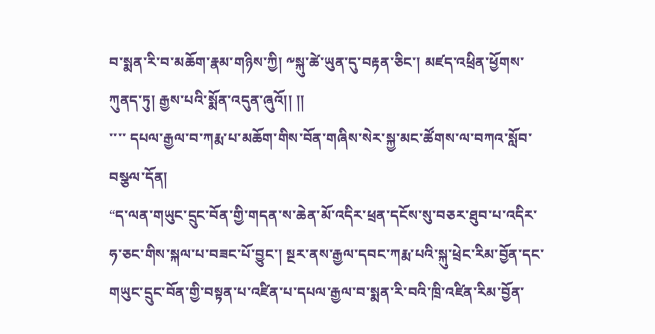བ་སྨན་རི་བ་མཆོག་རྣམ་གཉིས་ཀྱི། ༸སྐུ་ཚེ་ཡུན་དུ་བརྟན་ཅིང་། མཛད་འཕྲིན་ཕྱོགས་ཀུནད་ཏུ། རྒྱས་པའི་སྨོན་འདུན་ཞུའོ།། །།
་་་་ དཔལ་རྒྱལ་བ་ཀརྨ་པ་མཆོག་གིས་བོན་གཞིས་སེར་སྐྱ་མང་ཚོགས་ལ་བཀའ་སློབ་བསྩལ་དོན།
“ད་ལན་གཡུང་དྲུང་བོན་གྱི་གདན་ས་ཆེན་མོ་འདིར་ཕྲན་དངོས་སུ་བཅར་ཐུབ་པ་འདིར་ཧ་ཅང་གིས་སྐལ་པ་བཟང་པོ་བྱུང་། སྔར་ནས་རྒྱལ་དབང་ཀརྨ་པའི་སྐུ་ཕྲེང་རིམ་བྱོན་དང་གཡུང་དྲུང་བོན་གྱི་བསྟན་པ་འཛིན་པ་དཔལ་རྒྱལ་བ་སྨན་རི་བའི་ཁྲི་འཛིན་རིམ་བྱོན་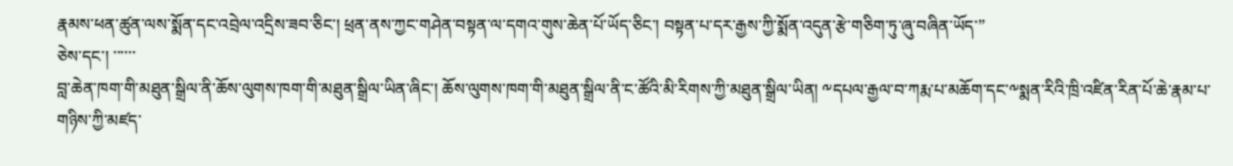རྣམས་ཕན་ཚུན་ལས་སྨོན་དང་འབྲེལ་འདྲིས་ཟབ་ཅིང་། ཕྲན་ནས་ཀྱང་གཤེན་བསྟན་ལ་དགའ་གུས་ཆེན་པོ་ཡོད་ཅིང་། བསྟན་པ་དར་རྒྱས་ཀྱི་སྨོན་འདུན་རྩེ་གཅིག་ཏུ་ཞུ་བཞིན་ཡོད་”
ཅེས་དང་། ་་་་་་
བླ་ཆེན་ཁག་གི་མཐུན་སྒྲིལ་ནི་ཆོས་ལུགས་ཁག་གི་མཐུན་སྒྲིལ་ཡིན་ཞིང་། ཆོས་ལུགས་ཁག་གི་མཐུན་སྒྲིལ་ནི་ང་ཚོའི་མི་རིགས་ཀྱི་མཐུན་སྒྲིལ་ཡིན། ༸དཔལ་རྒྱལ་བ་ཀརྨ་པ་མཆོག་དང་༸སྨན་རིའི་ཁྲི་འཛིན་རིན་པོ་ཆེ་རྣམ་པ་གཉིས་ཀྱི་མཛད་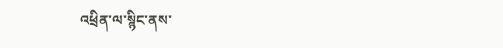འཕྲིན་ལ་སྙིང་ནས་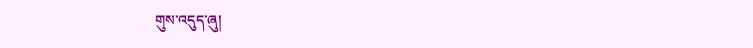གུས་འདུད་ཞུ།